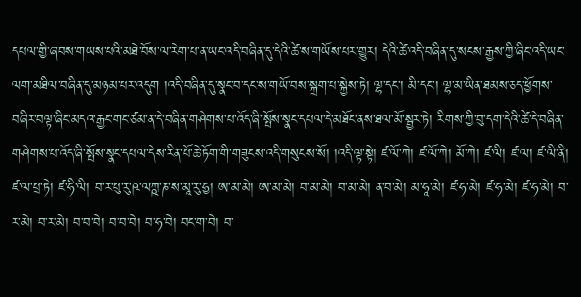དཔལ་གྱི་ཞབས་གཡས་པའི་མཐེ་བོས་ལ་རེག་པ་ན་ཡང་འདི་བཞིན་དུ་དེའི་ཚེ་ས་གཡོས་པར་གྱུར། དེའི་ཚེ་འདི་བཞིན་དུ་སངས་རྒྱས་ཀྱི་ཞིང་འདི་ཡང་ལག་མཐིལ་བཞིན་དུ་མཉམ་པར་འདུག །འདི་བཞིན་དུ་སྣང་བ་དང་ས་གཡོ་བས་སྐྲག་པ་སྐྱེས་ཏེ། ལྷ་དང་། མི་དང་། ལྷ་མ་ཡིན་ཐམས་ཅད་ཕྱོགས་བཞིར་བལྟ་ཞིང་མདའ་རྒྱང་གང་ཙམ་ན་དེ་བཞིན་གཤེགས་པ་འོད་ཞི་སྤོས་སྣང་དཔལ་དེ་མཐོང་ནས་ཐལ་མོ་སྦྱར་ཏེ། རིགས་ཀྱི་བུ་དག་དེའི་ཚེ་དེ་བཞིན་གཤེགས་པ་འོད་ཞི་སྤོས་སྣང་དཔལ་དེས་རིན་པོ་ཆེ་ཏོག་གི་གཟུངས་འདི་གསུངས་སོ། །འདི་ལྟ་སྟེ། ཛ་ལོ་ཀེ། ཛ་ལོ་ཀེ། མོ་ཀེ། ཛ་ལི། ཛ་ལ། ཛ་ལི་ནི། ཛ་ལ་པྲ་ཏེ། ཛ་ཧི་ལི། བ་ར་པུ་རུ་ཥ་ལཀྵ་ཎ་ས་མཱ་རུ་ཧྱ། ཨ་མ་མེ། ཨ་མ་མེ། བ་མ་མེ། བ་མ་མེ། ན་བ་མེ། མ་ཧཱ་མེ། ཛ་ཧ་མེ། ཛ་ཧ་མེ། ཛ་ཧ་མེ། བ་ར་མེ། བ་ར་མེ། བ་བ་བེ། བ་བ་བེ། བ་ཧ་བེ། བང་ག་བེ། བ་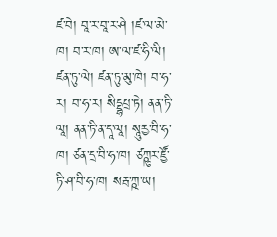ཛ་བེ། བཱ་ར་བཱ་ར་ཤེ །ཛ་ལ་མེ་ཁ། བ་ར་ཁ། ཨ་ལ་ཛ་ཧི་ལི། ཛན་ཏུ་ལེ། ཛན་ཏུ་མུ་ཁེ། བ་ཧ་ར། བ་ཧ་ར། སིདྡྷཔྲ་ཏེ། ནན་ཏི་ལཱ། ནན་ཏི་ན་དཱ་ལཱ། སཱུརྱ་བི་ཧ་ཁ། ཙན་དྲ་བི་ཧ་ཁ། ཙཀྵུར་ཛྱོ་ཏི་ཤ་བི་ཧ་ཁ། སརྦ་ཀྵ་ཡ།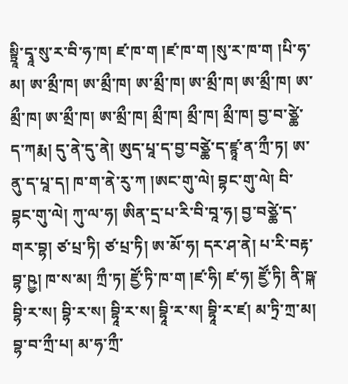སྟྲཱི་དྭཱ་སུ་ར་བི་ཧ་ཁ། ཛ་ཁ་ག །ཛ་ཁ་ག །སུ་ར་ཁ་ག །པི་ཧ་མ། ཨ་མྲྀ་ཁ། ཨ་མྲྀ་ཁ། ཨ་མྲྀ་ཁ། ཨ་མྲྀ་ཁ། ཨ་མྲྀ་ཁ། ཨ་མྲྀ་ཁ། ཨ་མྲྀ་ཁ། ཨ་མྲྀ་ཁ། མྲྀ་ཁ། མྲྀ་ཁ། མྲྀ་ཁ། བྱ་བ་ཙྪེ་ད་ཀརྨ། དུ་ནེ་དུ་ནེ། ཨུད་པཱ་ད་བྱ་བཙྪེ་ད་ཛྙཱ་ན་ཀྲྀ་ཏ། ཨ་ནུ་ད་པཱ་ད། ཁ་ག་ནེ་རུ་ཀ །ཨང་གུ་ལེ། བྷང་གུ་ལེ། བི་བྷང་གུ་ལེ། ཀུ་ལ་ཧ། ཨིན་དྲ་པ་རི་བི་བཱ་ཧ། བྱ་བཙྪེ་ད་གར་བྷ། ཙ་པྲ་ཏི། ཙ་པྲ་ཏི། ཨ་མོ་ཧ། དར་ཤ་ནེ། པ་རི་བརྟ་བྷ་ཥྱ། ཁ་ས་མ། ཀྲྀ་ཏ། ཛྱོ་ཏི་ཁ་ག །ཛ་ཧི། ཛ་ཧ། ཛྱོ་ཏི། ནི་ཥྐ་བྷི་ར་ས། བྷི་ར་ས། བྷཱི་ར་ས། བྷཱི་ར་ས། བྷཱི་ར་ཛ། མ་ཏྲི་ཀྲ་མ། བྷ་བ་ཀྲྀ་པ། མ་ཧ་ཀྲྀ་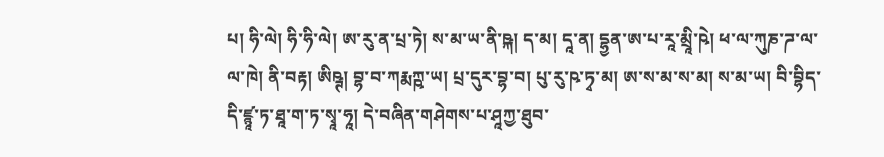པ། ཧི་ལེ། ཧི་ཧི་ལེ། ཨ་རུ་ན་པྲ་ཏེ། ས་མ་ཡ་ནི་ཥྐ། ད་མ། དཱ་ན། དྷྱན་ཨ་པ་རཱ་མྲཱི་ཥེ། ཕ་ལ་ཀུཎ་ཌ་ལ་ལ་ཁེ། ནི་བརྟ། ཨིཥྚ། བྷ་བ་ཀརྨཀྵ་ཡ། པྲ་དུར་བྷ་བ། པུ་རུ་ཥ་ཏྭ་མ། ཨ་ས་མ་ས་མ། ས་མ་ཡ། བི་བྷིད་དི་ཛྙཱ་ཏ་ཐཱ་ག་ཏ་སྭཱ་ཧཱ། དེ་བཞིན་གཤེགས་པ་ཤཱཀྱ་ཐུབ་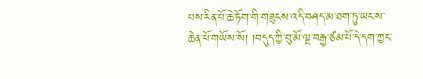པས་རིན་པོ་ཆེ་ཏོག་གི་གཟུངས་འདི་བཤད་མ་ཐག་ཏུ་ཡང་ས་ཆེན་པོ་གཡོས་སོ། །བདུད་ཀྱི་བུ་མོ་ལྔ་བརྒྱ་ཙམ་པོ་དེ་དག་ཀྱང་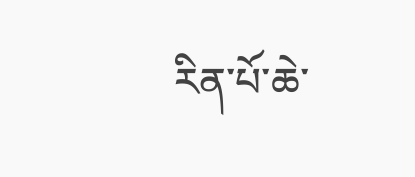རིན་པོ་ཆེ་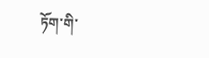ཏོག་གི་